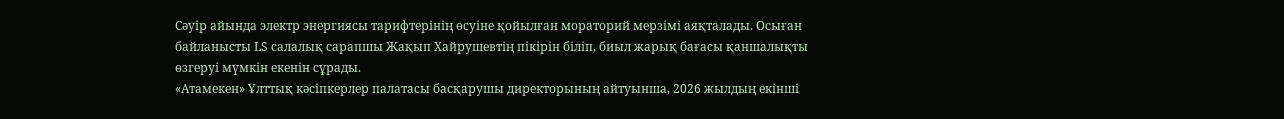Сәуір айында электр энергиясы тарифтерінің өсуіне қойылған мораторий мерзімі аяқталады. Осыған байланысты LS салалық сарапшы Жақып Хайрушевтің пікірін біліп, биыл жарық бағасы қаншалықты өзгеруі мүмкін екенін сұрады.
«Атамекен» Ұлттық кәсіпкерлер палатасы басқарушы директорының айтуынша, 2026 жылдың екінші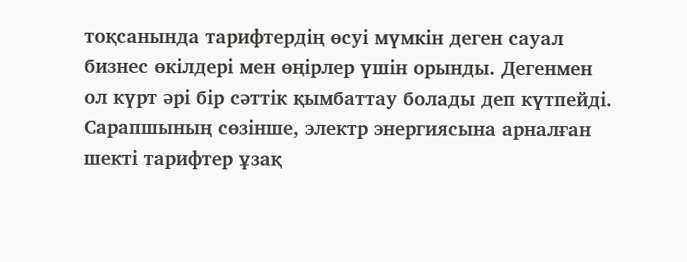тоқсанында тарифтердің өсуі мүмкін деген сауал бизнес өкілдері мен өңірлер үшін орынды. Дегенмен ол күрт әрі бір сәттік қымбаттау болады деп күтпейді.
Сарапшының сөзінше, электр энергиясына арналған шекті тарифтер ұзақ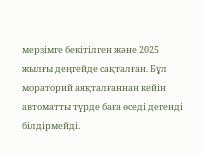мерзімге бекітілген және 2025 жылғы деңгейде сақталған. Бұл мораторий аяқталғаннан кейін автоматты түрде баға өседі дегенді білдірмейді.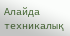Алайда техникалық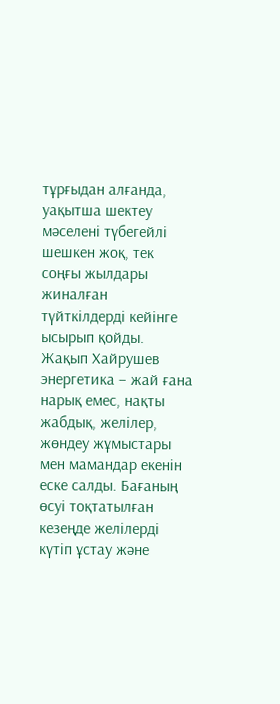тұрғыдан алғанда, уақытша шектеу мәселені түбегейлі шешкен жоқ, тек соңғы жылдары жиналған түйткілдерді кейінге ысырып қойды.
Жақып Хайрушев энергетика – жай ғана нарық емес, нақты жабдық, желілер, жөндеу жұмыстары мен мамандар екенін еске салды. Бағаның өсуі тоқтатылған кезеңде желілерді күтіп ұстау және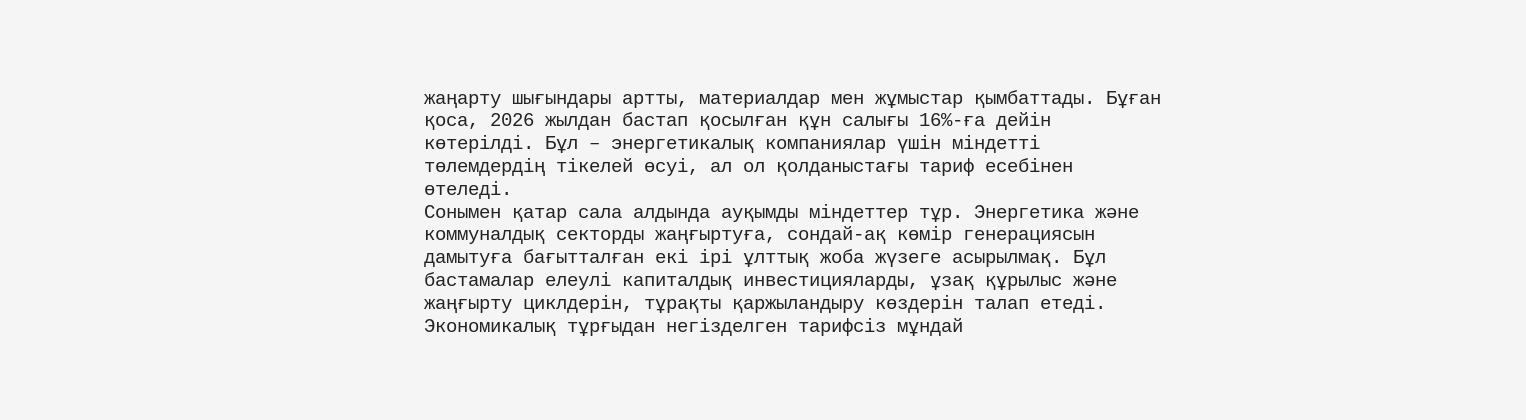жаңарту шығындары артты, материалдар мен жұмыстар қымбаттады. Бұған қоса, 2026 жылдан бастап қосылған құн салығы 16%-ға дейін көтерілді. Бұл – энергетикалық компаниялар үшін міндетті төлемдердің тікелей өсуі, ал ол қолданыстағы тариф есебінен өтеледі.
Сонымен қатар сала алдында ауқымды міндеттер тұр. Энергетика және коммуналдық секторды жаңғыртуға, сондай-ақ көмір генерациясын дамытуға бағытталған екі ірі ұлттық жоба жүзеге асырылмақ. Бұл бастамалар елеулі капиталдық инвестицияларды, ұзақ құрылыс және жаңғырту циклдерін, тұрақты қаржыландыру көздерін талап етеді. Экономикалық тұрғыдан негізделген тарифсіз мұндай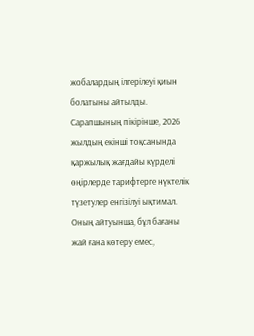жобалардың ілгерілеуі қиын болатыны айтылды.
Сарапшының пікірінше, 2026 жылдың екінші тоқсанында қаржылық жағдайы күрделі өңірлерде тарифтерге нүктелік түзетулер енгізілуі ықтимал. Оның айтуынша, бұл бағаны жай ғана көтеру емес,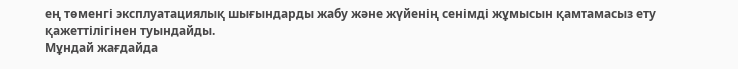ең төменгі эксплуатациялық шығындарды жабу және жүйенің сенімді жұмысын қамтамасыз ету қажеттілігінен туындайды.
Мұндай жағдайда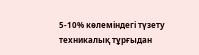5-10% көлеміндегі түзету техникалық тұрғыдан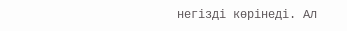негізді көрінеді. Ал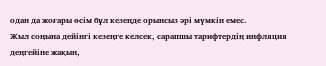одан да жоғары өсім бұл кезеңде орынсыз әрі мүмкін емес.
Жыл соңына дейінгі кезеңге келсек, сарапшы тарифтердің инфляция деңгейіне жақын,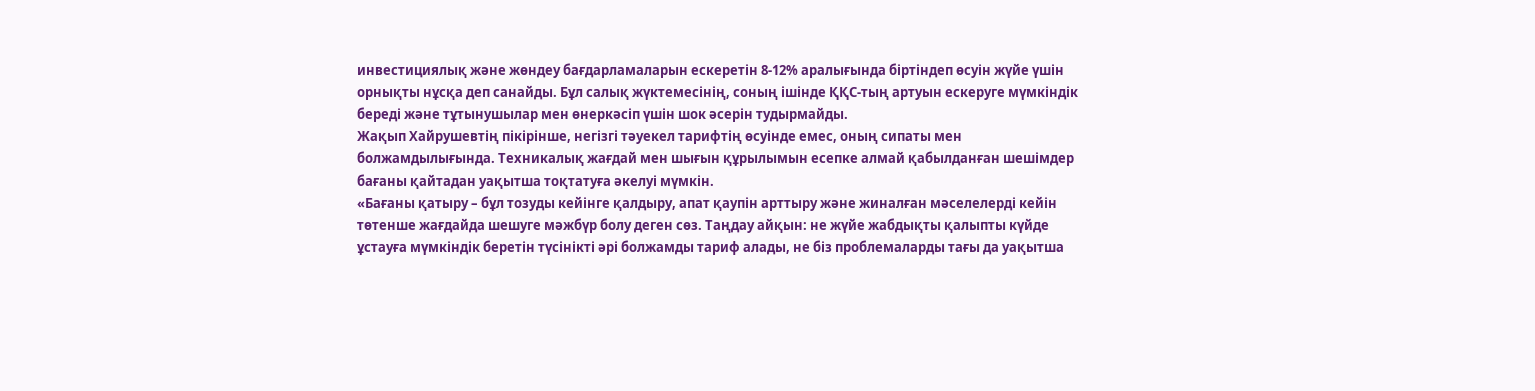инвестициялық және жөндеу бағдарламаларын ескеретін 8-12% аралығында біртіндеп өсуін жүйе үшін орнықты нұсқа деп санайды. Бұл салық жүктемесінің, соның ішінде ҚҚС-тың артуын ескеруге мүмкіндік береді және тұтынушылар мен өнеркәсіп үшін шок әсерін тудырмайды.
Жақып Хайрушевтің пікірінше, негізгі тәуекел тарифтің өсуінде емес, оның сипаты мен болжамдылығында. Техникалық жағдай мен шығын құрылымын есепке алмай қабылданған шешімдер бағаны қайтадан уақытша тоқтатуға әкелуі мүмкін.
«Бағаны қатыру – бұл тозуды кейінге қалдыру, апат қаупін арттыру және жиналған мәселелерді кейін төтенше жағдайда шешуге мәжбүр болу деген сөз. Таңдау айқын: не жүйе жабдықты қалыпты күйде ұстауға мүмкіндік беретін түсінікті әрі болжамды тариф алады, не біз проблемаларды тағы да уақытша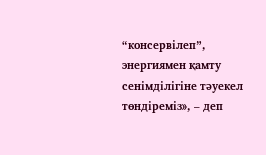“консервілеп”, энергиямен қамту сенімділігіне тәуекел төндіреміз», – деп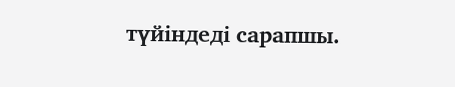түйіндеді сарапшы.